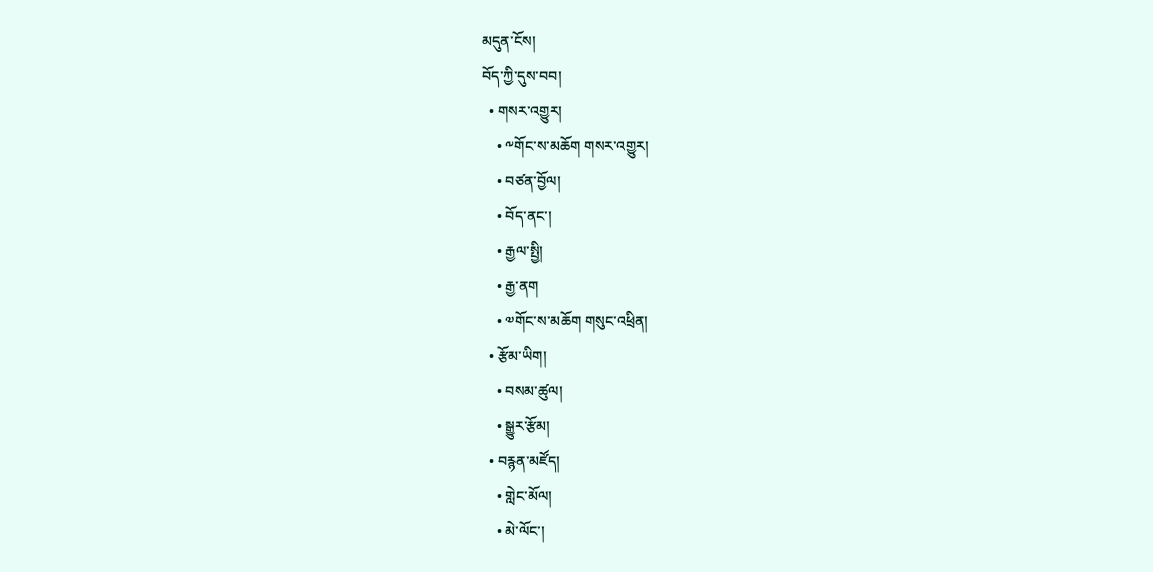མདུན་ངོས།
བོད་ཀྱི་དུས་བབ།
  • གསར་འགྱུར།
    • ༸གོང་ས་མཆོག གསར་འགྱུར།
    • བཙན་བྱོལ།
    • བོད་ནང་།
    • རྒྱལ་སྤྱི།
    • རྒྱ་ནག
    • ༧གོང་ས་མཆོག གསུང་འཕྲིན།
  • རྩོམ་ཡིག།
    • བསམ་ཚུལ།
    • སྒྱུར་རྩོམ།
  • བརྙན་མཛོད།
    • གླེང་མོལ།
    • མེ་ལོང་།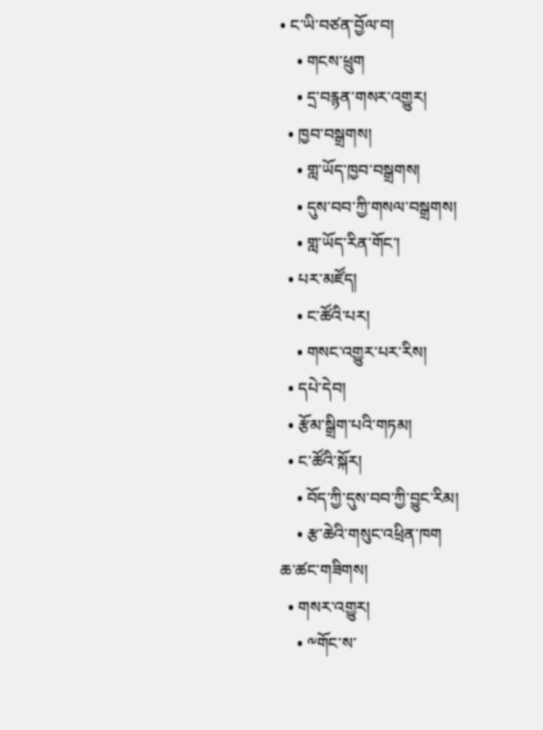• ང་ཡི་བཙན་བྱོལ་བ།
    • གངས་ཕྲུག
    • དྲ་བརྙན་གསར་འགྱུར།
  • ཁྱབ་བསྒྲགས།
    • གླ་ཡོད་ཁྱབ་བསྒྲགས།
    • དུས་བབ་ཀྱི་གསལ་བསྒྲགས།
    • གླ་ཡོད་རིན་གོང་།
  • པར་མཛོད།
    • ང་ཚོའི་པར།
    • གསང་འགྱུར་པར་རིས།
  • དཔེ་དེབ།
  • རྩོམ་སྒྲིག་པའི་གཏམ།
  • ང་ཚོའི་སྐོར།
    • བོད་ཀྱི་དུས་བབ་ཀྱི་བྱུང་རིམ།
    • རྩ་ཆེའི་གསུང་འཕྲིན་ཁག
ཆ་ཚང་གཟིགས།
  • གསར་འགྱུར།
    • ༸གོང་ས་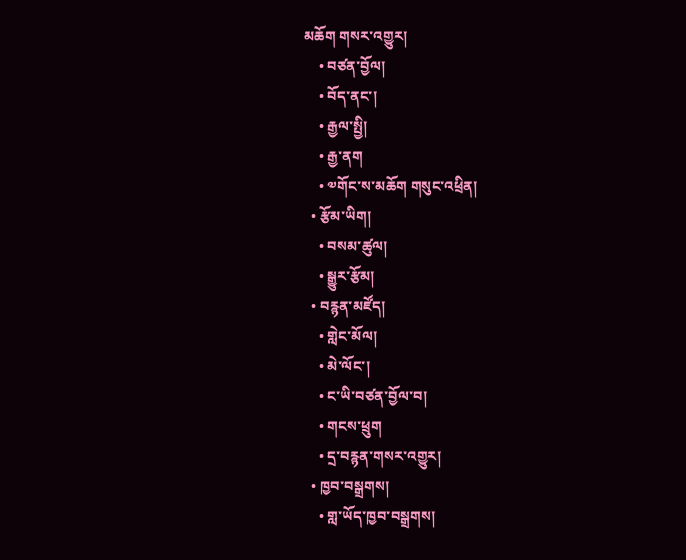མཆོག གསར་འགྱུར།
    • བཙན་བྱོལ།
    • བོད་ནང་།
    • རྒྱལ་སྤྱི།
    • རྒྱ་ནག
    • ༧གོང་ས་མཆོག གསུང་འཕྲིན།
  • རྩོམ་ཡིག།
    • བསམ་ཚུལ།
    • སྒྱུར་རྩོམ།
  • བརྙན་མཛོད།
    • གླེང་མོལ།
    • མེ་ལོང་།
    • ང་ཡི་བཙན་བྱོལ་བ།
    • གངས་ཕྲུག
    • དྲ་བརྙན་གསར་འགྱུར།
  • ཁྱབ་བསྒྲགས།
    • གླ་ཡོད་ཁྱབ་བསྒྲགས།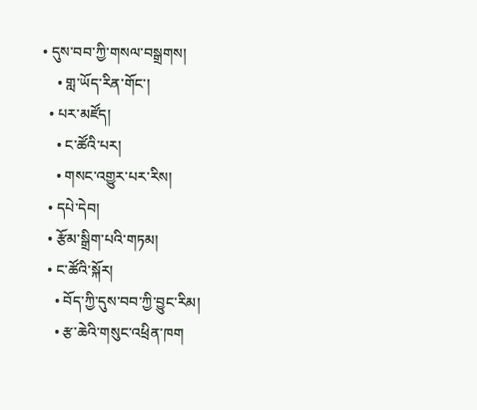• དུས་བབ་ཀྱི་གསལ་བསྒྲགས།
    • གླ་ཡོད་རིན་གོང་།
  • པར་མཛོད།
    • ང་ཚོའི་པར།
    • གསང་འགྱུར་པར་རིས།
  • དཔེ་དེབ།
  • རྩོམ་སྒྲིག་པའི་གཏམ།
  • ང་ཚོའི་སྐོར།
    • བོད་ཀྱི་དུས་བབ་ཀྱི་བྱུང་རིམ།
    • རྩ་ཆེའི་གསུང་འཕྲིན་ཁག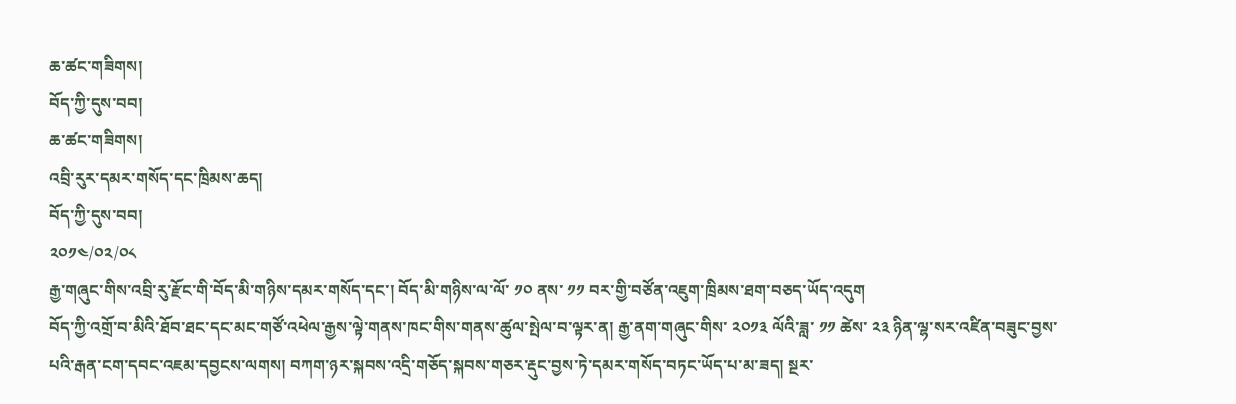ཆ་ཚང་གཟིགས།
བོད་ཀྱི་དུས་བབ།
ཆ་ཚང་གཟིགས།
འབྲི་རུར་དམར་གསོད་དང་ཁྲིམས་ཆད།
བོད་ཀྱི་དུས་བབ།
༢༠༡༤/༠༢/༠༨
རྒྱ་གཞུང་གིས་འབྲི་རུ་རྫོང་གི་བོད་མི་གཉིས་དམར་གསོད་དང་། བོད་མི་གཉིས་ལ་ལོ་ ༡༠ ནས་ ༡༡ བར་གྱི་བཙོན་འཇུག་ཁྲིམས་ཐག་བཅད་ཡོད་འདུག
བོད་ཀྱི་འགྲོ་བ་མིའི་ཐོབ་ཐང་དང་མང་གཙོ་འཕེལ་རྒྱས་ལྟེ་གནས་ཁང་གིས་གནས་ཚུལ་སྤེལ་བ་ལྟར་ན། རྒྱ་ནག་གཞུང་གིས་ ༢༠༡༣ ལོའི་ཟླ་ ༡༡ ཚེས་ ༢༣ ཉིན་ལྷ་སར་འཛིན་བཟུང་བྱས་པའི་རྒན་ངག་དབང་འཇམ་དབྱངས་ལགས། བཀག་ཉར་སྐབས་འདྲི་གཅོད་སྐབས་གཅར་རྡུང་བྱས་ཏེ་དམར་གསོད་བཏང་ཡོད་པ་མ་ཟད། སྔར་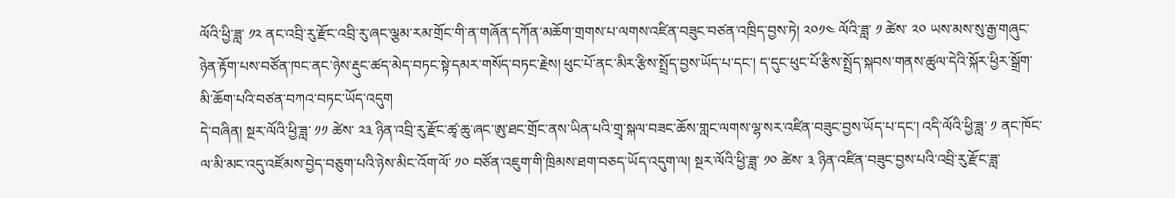ལོའི་ཕྱི་ཟླ་ ༡༢ ནང་འབྲི་རུ་རྫོང་འབྲི་རུ་ཞང་ལྕམ་རམ་གྲོང་གི་ན་གཞོན་དཀོན་མཆོག་གྲགས་པ་ལགས་འཛིན་བཟུང་བཙན་འཁྲིད་བྱས་ཏེ། ༢༠༡༤ ལོའི་ཟླ་ ༡ ཚེས་ ༢༠ ཡས་མས་སུ་རྒྱ་གཞུང་ཉེན་རྟོག་པས་བཙོན་ཁང་ནང་ཉེས་རྡུང་ཚད་མེད་བཏང་སྟེ་དམར་གསོད་བཏང་རྗེས། ཕུང་པོ་ནང་མིར་རྩིས་སྤྲོད་བྱས་ཡོད་པ་དང་། ད་དུང་ཕུང་པོ་རྩིས་སྤྲོད་སྐབས་གནས་ཚུལ་དེའི་སྐོར་ཕྱིར་སྒྲོག་མི་ཆོག་པའི་བཙན་བཀའ་བཏང་ཡོད་འདུག
དེ་བཞིན། སྔར་ལོའི་ཕྱི་ཟླ་ ༡༡ ཚེས་ ༢༣ ཉིན་འབྲི་རུ་རྫོང་ཚྭ་ཆུ་ཞང་ཨུ་ཐང་གྲོང་ནས་ཡིན་པའི་གྲྭ་སྐལ་བཟང་ཆོས་གླང་ལགས་ལྷ་སར་འཛིན་བཟུང་བྱས་ཡོད་པ་དང་། འདི་ལོའི་ཕྱི་ཟླ་ ༡ ནང་ཁོང་ལ་མི་མང་འདུ་འཛོམས་བྱེད་བཅུག་པའི་ཉེས་མིང་འོག་ལོ་ ༡༠ བཙོན་འཇུག་གི་ཁྲིམས་ཐག་བཅད་ཡོད་འདུག་ལ། སྔར་ལོའི་ཕྱི་ཟླ་ ༡༠ ཚེས་ ༣ ཉིན་འཛིན་བཟུང་བྱས་པའི་འབྲི་རུ་རྫོང་ཟླ་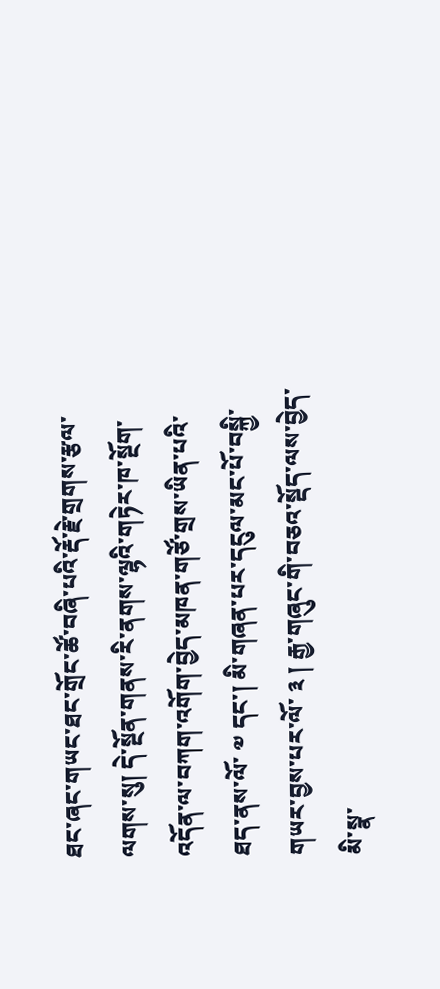ཐང་ཞང་གཡང་ཐང་གྲོང་ཚོ་བཞི་པའི་རྡོ་རྗེ་གྲགས་རྩལ་ལགས་སུ། དེ་སྔོན་གནས་རི་ནགས་ལྷའི་གཏེར་ཁ་སྔོག་འདོན་ལ་བཀག་འགོག་བྱེད་མཁན་གཙོ་གྲས་ཡིན་པའི་ཐད་ནས་ལོ་ ༧ དང་། མི་གཞན་པར་དངུལ་མང་པོ་བསྐྱི་གཡར་བྱས་པར་ལོ་ ༣ ། རྒྱ་གཞུང་གི་བཅའ་སྡོད་ལས་བྱེད་མི་སྣ་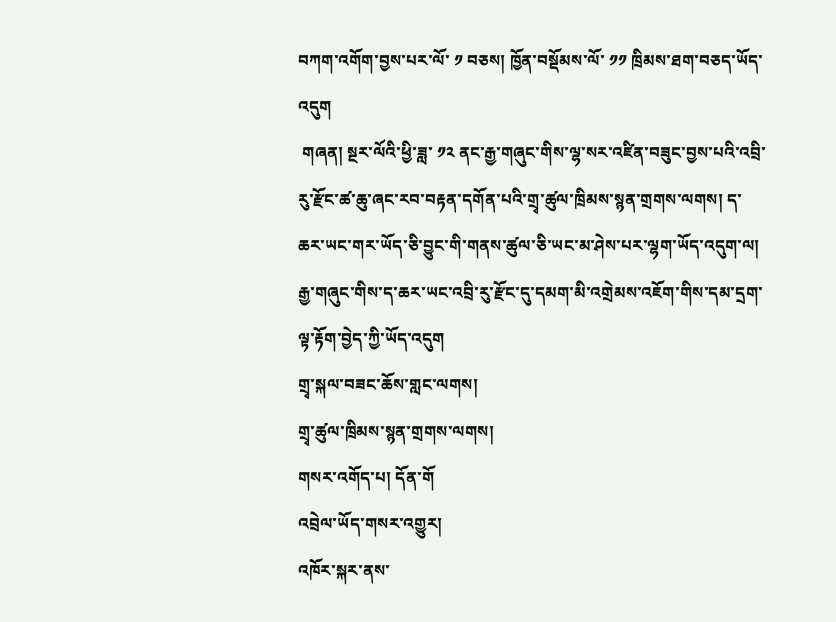བཀག་འགོག་བྱས་པར་ལོ་ ༡ བཅས། ཁྱོན་བསྡོམས་ལོ་ ༡༡ ཁྲིམས་ཐག་བཅད་ཡོད་འདུག
 གཞན། སྔར་ལོའི་ཕྱི་ཟླ་ ༡༢ ནང་རྒྱ་གཞུང་གིས་ལྷ་སར་འཛིན་བཟུང་བྱས་པའི་འབྲི་རུ་རྫོང་ཚ་ཆུ་ཞང་རབ་བརྟན་དགོན་པའི་གྲྭ་ཚུལ་ཁྲིམས་སྙན་གྲགས་ལགས། ད་ཆར་ཡང་གར་ཡོད་ཅི་བྱུང་གི་གནས་ཚུལ་ཅི་ཡང་མ་ཤེས་པར་ལྷག་ཡོད་འདུག་ལ། རྒྱ་གཞུང་གིས་ད་ཆར་ཡང་འབྲི་རུ་རྫོང་དུ་དམག་མི་འགྲེམས་འཇོག་གིས་དམ་དྲག་ལྟ་རྟོག་བྱེད་ཀྱི་ཡོད་འདུག
གྲྭ་སྐལ་བཟང་ཆོས་གླང་ལགས།
གྲྭ་ཚུལ་ཁྲིམས་སྙན་གྲགས་ལགས།
གསར་འགོད་པ། དོན་གོ
འབྲེལ་ཡོད་གསར་འགྱུར།
འཁོར་སྐར་ནས་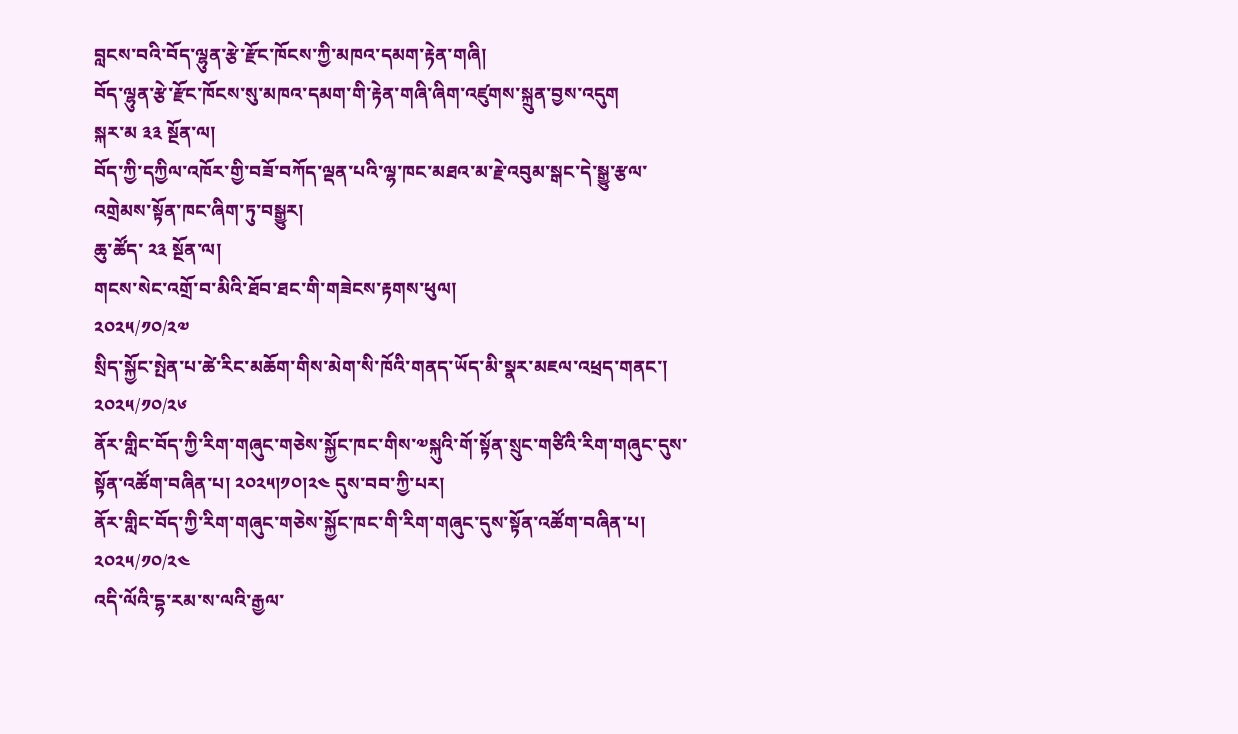བླངས་བའི་བོད་ལྷུན་རྩེ་རྫོང་ཁོངས་ཀྱི་མཁའ་དམག་རྟེན་གཞི།
བོད་ལྷུན་རྩེ་རྫོང་ཁོངས་སུ་མཁའ་དམག་གི་རྟེན་གཞི་ཞིག་འཛུགས་སྐྲུན་བྱས་འདུག
སྐར་མ ༣༣ སྔོན་ལ།
བོད་ཀྱི་དཀྱིལ་འཁོར་གྱི་བཟོ་བཀོད་ལྡན་པའི་ལྷ་ཁང་མཐའ་མ་རྗེ་འབུམ་སྒང་དེ་སྒྱུ་རྩལ་འགྲེམས་སྟོན་ཁང་ཞིག་ཏུ་བསྒྱུར།
ཆུ་ཚོད་ ༢༣ སྔོན་ལ།
གངས་སེང་འགྲོ་བ་མིའི་ཐོབ་ཐང་གི་གཟེངས་རྟགས་ཕུལ།
༢༠༢༥/༡༠/༢༧
སྲིད་སྐྱོང་སྤེན་པ་ཚེ་རིང་མཆོག་གིས་མེག་སི་ཁོའི་གནད་ཡོད་མི་སྣར་མཇལ་འཕྲད་གནང་།
༢༠༢༥/༡༠/༢༦
ནོར་གླིང་བོད་ཀྱི་རིག་གཞུང་གཅེས་སྐྱོང་ཁང་གིས་༧སྐུའི་གོ་སྟོན་སྲུང་གཙིའི་རིག་གཞུང་དུས་སྟོན་འཚོག་བཞིན་པ། ༢༠༢༥།༡༠།༢༤ དུས་བབ་ཀྱི་པར།
ནོར་གླིང་བོད་ཀྱི་རིག་གཞུང་གཅེས་སྐྱོང་ཁང་གི་རིག་གཞུང་དུས་སྟོན་འཚོག་བཞིན་པ།
༢༠༢༥/༡༠/༢༤
འདི་ལོའི་དྷ་རམ་ས་ལའི་རྒྱལ་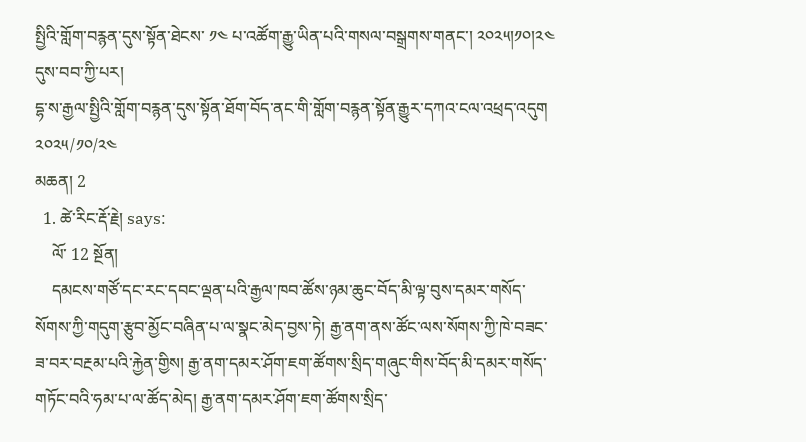སྤྱིའི་གློག་བརྙན་དུས་སྟོན་ཐེངས་ ༡༤ པ་འཚོག་རྒྱུ་ཡིན་པའི་གསལ་བསྒྲགས་གནང་། ༢༠༢༥།༡༠།༢༤ དུས་བབ་ཀྱི་པར།
དྷ་ས་རྒྱལ་སྤྱིའི་གློག་བརྙན་དུས་སྟོན་ཐོག་བོད་ནང་གི་གློག་བརྙན་སྟོན་རྒྱུར་དཀའ་ངལ་འཕྲད་འདུག
༢༠༢༥/༡༠/༢༤
མཆན། 2
  1. ཚེ་རིང་རྡོ་རྗེ། says:
    ལོ་ 12 སྔོན།
    དམངས་གཙོ་དང་རང་དབང་ལྡན་པའི་རྒྱལ་ཁབ་ཚོས་ཉམ་ཆུང་བོད་མི་ལྟ་བུས་དམར་གསོད་སོགས་ཀྱི་གདུག་རྩུབ་མྱོང་བཞིན་པ་ལ་སྣང་མེད་བྱས་ཏེ། རྒྱ་ནག་ནས་ཚོང་ལས་སོགས་ཀྱི་ཁེ་བཟང་ཟ་བར་བརྔམ་པའི་རྐྱེན་གྱིས། རྒྱ་ནག་དམར་ཤོག་ཇག་ཚོགས་སྲིད་གཞུང་གིས་བོད་མི་དམར་གསོད་གཏོང་བའི་ཧམ་པ་ལ་ཚོད་མེད། རྒྱ་ནག་དམར་ཤོག་ཇག་ཚོགས་སྲིད་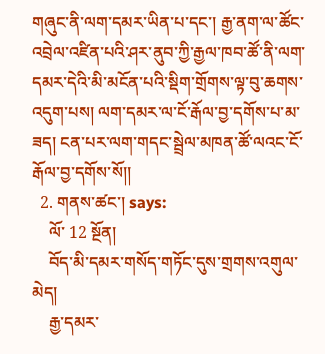གཞུང་ནི་ལག་དམར་ཡིན་པ་དང་། རྒྱ་ནག་ལ་ཚོང་འབྲེལ་འཛིན་པའི་ཤར་ནུབ་ཀྱི་རྒྱལ་ཁབ་ཚོ་ནི་ལག་དམར་དེའི་མི་མངོན་པའི་སྡིག་གྲོགས་ལྟ་བུ་ཆགས་འདུག་པས། ལག་དམར་ལ་ངོ་རྒོལ་བྱ་དགོས་པ་མ་ཟད། ངན་པར་ལག་གདང་སྦྲེལ་མཁན་ཚོ་ལའང་ངོ་རྒོལ་བྱ་དགོས་སོ།།
  2. གནས་ཚང་། says:
    ལོ་ 12 སྔོན།
    བོད་མི་དམར་གསོད་གཏོང་དུས་གྲགས་འགུལ་མེད།
    རྒྱ་དམར་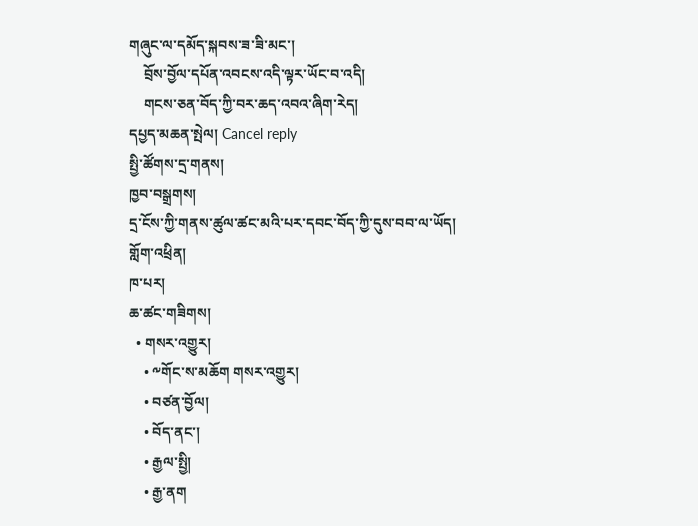གཞུང་ལ་དམོད་སྐབས་ཟ་ཟི་མང་།
    བྲོས་བྱོལ་དཔོན་འབངས་འདི་ལྟར་ཡོང་བ་འདི།
    གངས་ཅན་བོད་ཀྱི་བར་ཆད་འབའ་ཞིག་རེད།
དཔྱད་མཆན་སྤེལ། Cancel reply
སྤྱི་ཚོགས་དྲ་གནས།
ཁྱབ་བསྒྲགས།
དྲ་ངོས་ཀྱི་གནས་ཚུལ་ཚང་མའི་པར་དབང་བོད་ཀྱི་དུས་བབ་ལ་ཡོད།
གློག་འཕྲིན།
ཁ་པར།
ཆ་ཚང་གཟིགས།
  • གསར་འགྱུར།
    • ༸གོང་ས་མཆོག གསར་འགྱུར།
    • བཙན་བྱོལ།
    • བོད་ནང་།
    • རྒྱལ་སྤྱི།
    • རྒྱ་ནག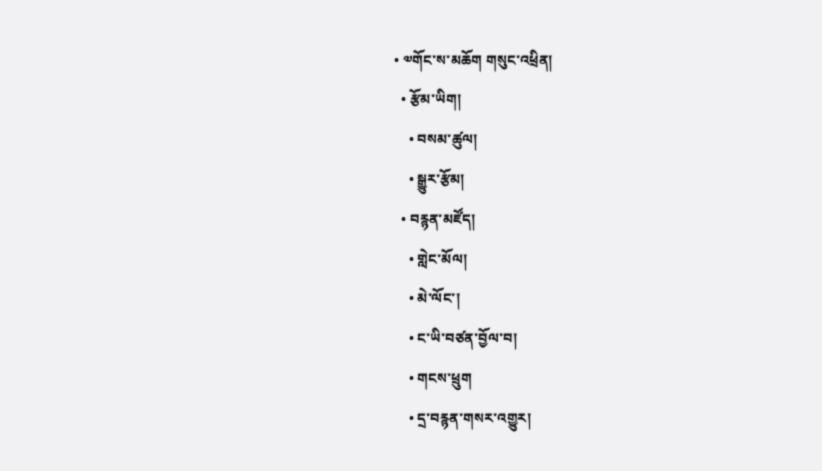• ༧གོང་ས་མཆོག གསུང་འཕྲིན།
  • རྩོམ་ཡིག།
    • བསམ་ཚུལ།
    • སྒྱུར་རྩོམ།
  • བརྙན་མཛོད།
    • གླེང་མོལ།
    • མེ་ལོང་།
    • ང་ཡི་བཙན་བྱོལ་བ།
    • གངས་ཕྲུག
    • དྲ་བརྙན་གསར་འགྱུར།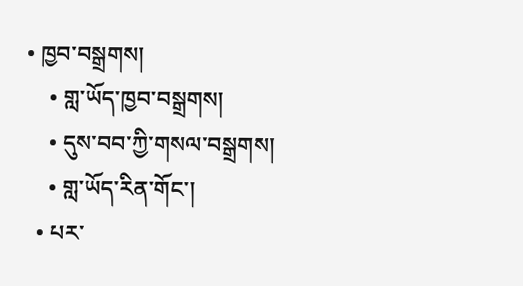• ཁྱབ་བསྒྲགས།
    • གླ་ཡོད་ཁྱབ་བསྒྲགས།
    • དུས་བབ་ཀྱི་གསལ་བསྒྲགས།
    • གླ་ཡོད་རིན་གོང་།
  • པར་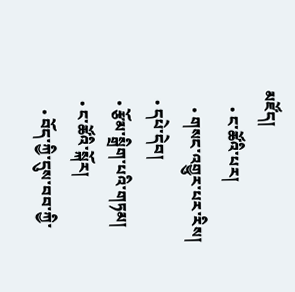མཛོད།
    • ང་ཚོའི་པར།
    • གསང་འགྱུར་པར་རིས།
  • དཔེ་དེབ།
  • རྩོམ་སྒྲིག་པའི་གཏམ།
  • ང་ཚོའི་སྐོར།
    • བོད་ཀྱི་དུས་བབ་ཀྱི་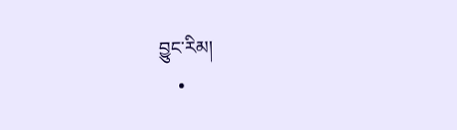བྱུང་རིམ།
    •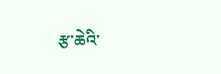རྩ་ཆེའི་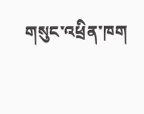གསུང་འཕྲིན་ཁག